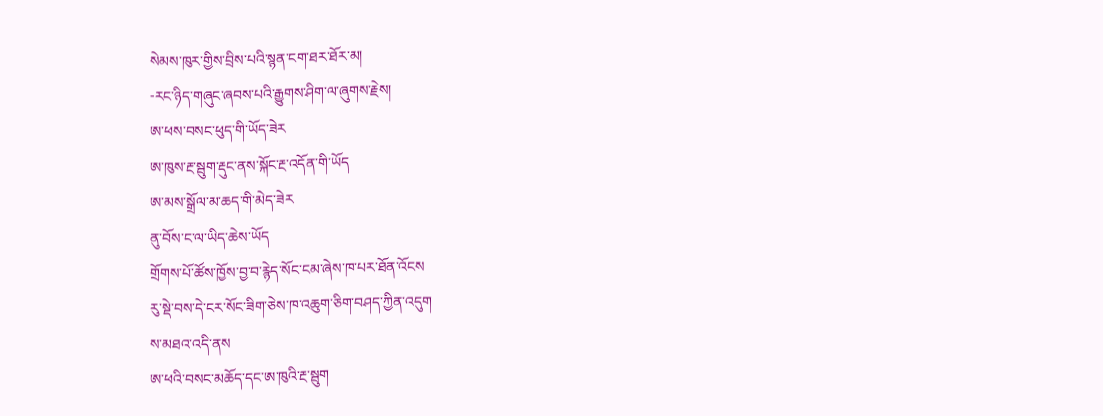སེམས་ཁུར་གྱིས་བྲིས་པའི་སྙན་ངག་ཐར་ཐོར་མ།
-རང་ཉིད་གཞུང་ཞབས་པའི་རྒྱུགས་ཤིག་ལ་ཞུགས་རྗེས།
ཨ་ཕས་བསང་ཕུད་གི་ཡོད་ཟེར
ཨ་ཁུས་རྔ་སྦུག་རྡུང་ནས་སྐོང་རྔ་འདོན་གི་ཡོད
ཨ་མས་སྒྲོལ་མ་ཆད་གི་མེད་ཟེར
ནུ་བོས་ང་ལ་ཡིད་ཆེས་ཡོད
གྲོགས་པོ་ཚོས་ཁྱོས་བྱ་བ་རྙེད་སོང་ངམ་ཞེས་ཁ་པར་ཐོན་འོངས
རུ་སྡེ་བས་དེ་ངར་སོང་ཟིག་ཅེས་ཁ་འཆུག་ཅིག་བཤད་ཀྱིན་འདུག
ས་མཐའ་འདི་ནས
ཨ་ཕའི་བསང་མཆོད་དང་ཨ་ཁུའི་རྔ་སྦུག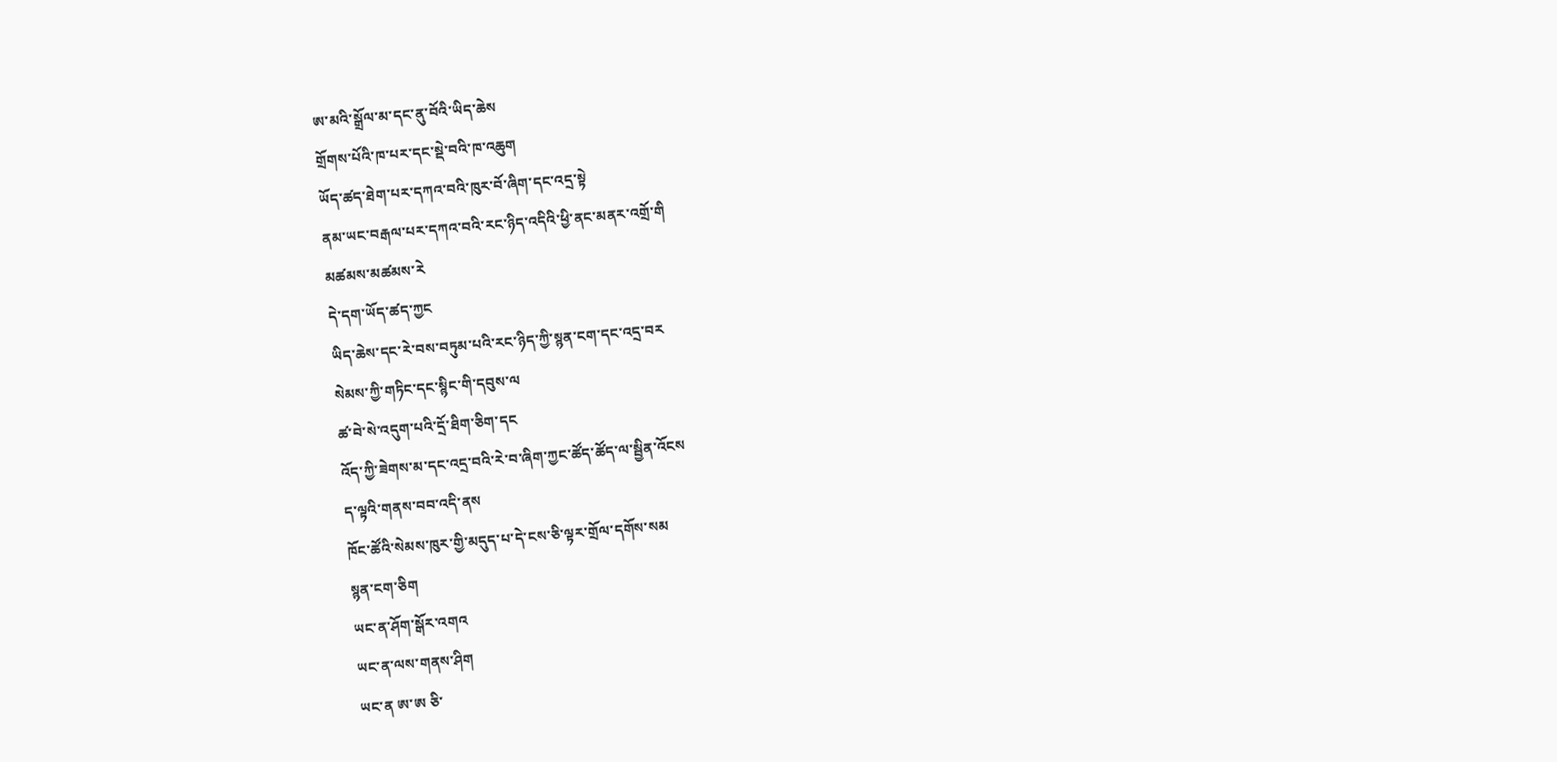ཨ་མའི་སྒྲོལ་མ་དང་ནུ་བོའི་ཡིད་ཆེས
གྲོགས་པོའི་ཁ་པར་དང་སྡེ་བའི་ཁ་འཆུག
ཡོད་ཚད་ཐེག་པར་དཀའ་བའི་ཁུར་བོ་ཞིག་དང་འདྲ་སྟེ
ནམ་ཡང་བརྒལ་པར་དཀའ་བའི་རང་ཉིད་འདིའི་ཕྱི་ནང་མནར་འགྲོ་གི
མཚམས་མཚམས་རེ
དེ་དག་ཡོད་ཚད་ཀྱང
ཡིད་ཆེས་དང་རེ་བས་བཏུམ་པའི་རང་ཉིད་ཀྱི་སྙན་ངག་དང་འདྲ་བར
སེམས་ཀྱི་གཏིང་དང་སྙིང་གི་དབུས་ལ
ཚ་བེ་སེ་འདུག་པའི་དྲོ་ཐིག་ཅིག་དང
འོད་ཀྱི་ཟེགས་མ་དང་འདྲ་བའི་རེ་བ་ཞིག་ཀྱང་ཚོད་ཚོད་ལ་སྦྱིན་འོངས
ད་ལྟའི་གནས་བབ་འདི་ནས
ཁོང་ཚོའི་སེམས་ཁུར་གྱི་མདུད་པ་དེ་ངས་ཅི་ལྟར་གྲོལ་དགོས་སམ
སྙན་ངག་ཅིག
ཡང་ན་ཤོག་སྒོར་འགའ
ཡང་ན་ལས་གནས་ཤིག
ཡང་ན ཨ་ཨ ཅི་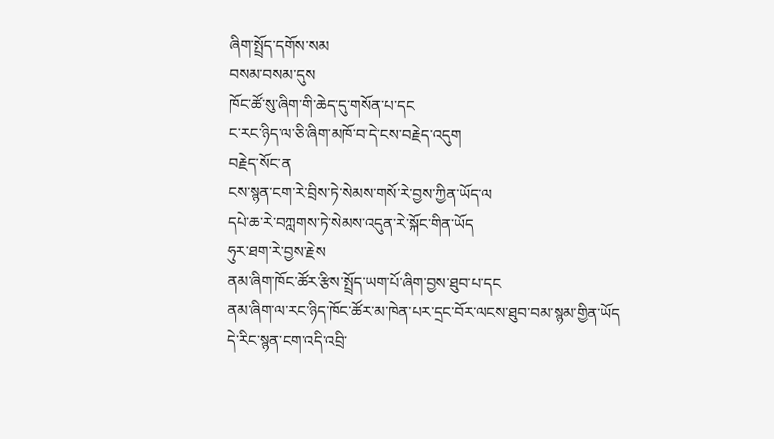ཞིག་སྤྲོད་དགོས་སམ
བསམ་བསམ་དུས
ཁོང་ཚོ་སུ་ཞིག་གི་ཆེད་དུ་གསོན་པ་དང
ང་རང་ཉིད་ལ་ཅི་ཞིག་མཁོ་བ་དེ་ངས་བརྗེད་འདུག
བརྗེད་སོང་ན
ངས་སྙན་ངག་རེ་བྲིས་ཏེ་སེམས་གསོ་རེ་བྱས་ཀྱིན་ཡོད་ལ
དཔེ་ཆ་རེ་བཀླགས་ཏེ་སེམས་འདུན་རེ་སྐོང་གིན་ཡོད
ཧུར་ཐག་རེ་བྱས་རྗེས
ནམ་ཞིག་ཁོང་ཚོར་རྩིས་སྤྲོད་ཡག་པོ་ཞིག་བྱས་ཐུབ་པ་དང
ནམ་ཞིག་ལ་རང་ཉིད་ཁོང་ཚོར་མ་ཁེན་པར་དྲང་བོར་ལངས་ཐུབ་བམ་སྙམ་གྱིན་ཡོད
དེ་རིང་སྙན་ངག་འདི་འབྲི་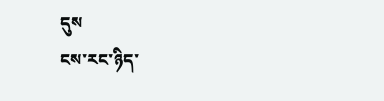དུས
ངས་རང་ཉིད་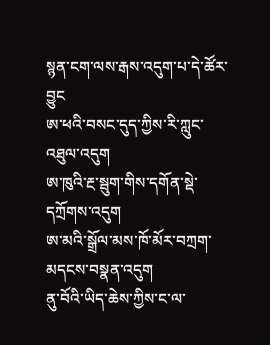སྙན་ངག་ལས་རྒས་འདུག་པ་དེ་ཚོར་བྱུང
ཨ་ཕའི་བསང་དུད་ཀྱིས་རི་ཀླུང་འཐུལ་འདུག
ཨ་ཁུའི་རྔ་སྦུག་གིས་དགོན་སྡེ་དཀྲོགས་འདུག
ཨ་མའི་སྒྲོལ་མས་ཁོ་མོར་བཀྲག་མདངས་བསྣན་འདུག
ནུ་བོའི་ཡིད་ཆེས་ཀྱིས་ང་ལ་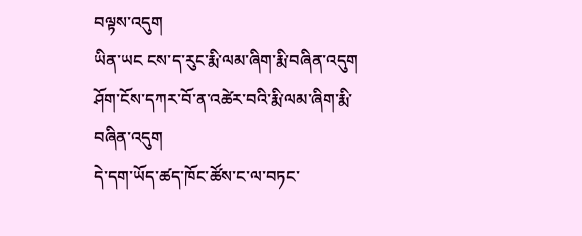བལྟས་འདུག
ཡིན་ཡང ངས་ད་རུང་རྨི་ལམ་ཞིག་རྨི་བཞིན་འདུག
ཤོག་ངོས་དཀར་བོ་ན་འཚེར་བའི་རྨི་ལམ་ཞིག་རྨི་བཞིན་འདུག
དེ་དག་ཡོད་ཚད་ཁོང་ཚོས་ང་ལ་བཏང་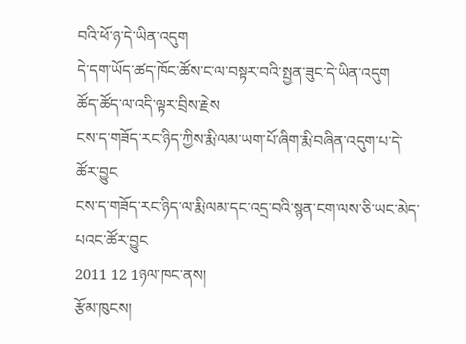བའི་ཕོ་ཉ་དེ་ཡིན་འདུག
དེ་དག་ཡོད་ཚད་ཁོང་ཚོས་ང་ལ་བསྟར་བའི་སྤྱན་ཟུང་དེ་ཡིན་འདུག
ཚོད་ཚོད་ལ་འདི་ལྟར་བྲིས་རྗེས
ངས་ད་གཟོད་རང་ཉིད་ཀྱིས་རྨི་ལམ་ཡག་པོ་ཞིག་རྨི་བཞིན་འདུག་པ་དེ་ཚོར་བྱུང
ངས་ད་གཟོད་རང་ཉིད་ལ་རྨི་ལམ་དང་འདྲ་བའི་སྙན་ངག་ལས་ཅི་ཡང་མེད་པའང་ཚོར་བྱུང
2011 12 1ཉལ་ཁང་ནས།
རྩོམ་ཁུངས།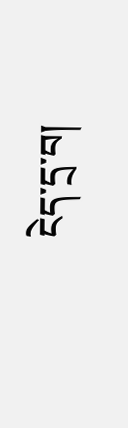ངེད་དྲ་བ།